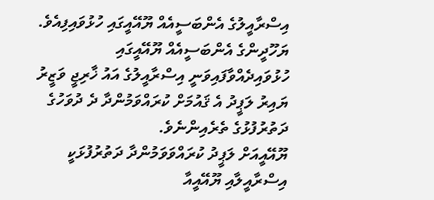އިސްރާއީލުގެ އެންބަސީއެއް ޔޫއޭއީގައި ހުޅުވައިފިއެވެ. ޔަހޫދީންގެ އެންބަސީއެއް ޔޫއޭއީގައި ހުޅުވައިދެއްވާފައިވަނީ އިސްރާއީލުގެ އައު ޚާރިޖީ ވަޒީރު ޔައިރު ލަޕީދު އެ ޤައުމަށް ކުރައްވަމުންދާ ދެ ދުވަހުގެ ދަތުރުފުޅުގެ ތެރެއިންނެވެ.
ޔޫއޭއީއަށް ލަޕީދު ކުރައްވަވަމުންދާ ދަތުރުފުޅަކީ އިސްރާއީލާއި ޔޫއޭއީއާ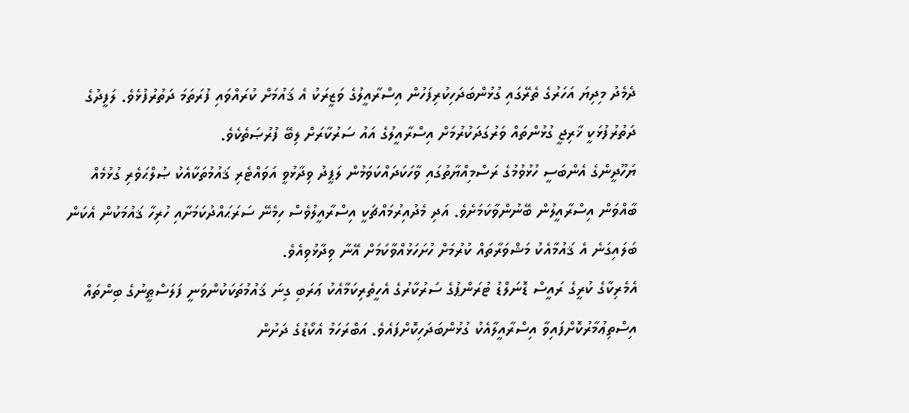ދެމެދު މިދިޔަ އަހަރުގެ ތެރޭގައި ގުޅުންބަދަހިކުރިފަހުން އިސްރާއީލުގެ ވަޒީރަކު އެ ޤައުމަށް ކުރައްވައި ފުރަތަމަ ދަތުރުފުޅެވެ. ލަފީދުގެ ދަތުރުފުޅަކީ ޚާރިޖީ ގުޅުންތައް ވަރުގަދަކުރުމަށް އިސްރާއީލުގެ އައު ސަރުކާރަށް ލިބޭ ފުރުޞަތެކެވެ.
ޔަހޫދީންގެ އެންބަސީ ހުޅުވުމުގެ ރަސްމިއްޔާތުގައި ވާހަކަދައްކަވަމުން ލަޕީދު ވިދާޅުވީ އަވައްޓެރި ޤައުމުތަކާއެކު ޞުލްޙަވެރި ގުޅުމެއް ބާއްވަން އިސްރާއީލުން ބޭނުންވާކަމަށެވެ. އަދި މެދުއިރުމައްޗަކީ އިސްރާއީލުވެސް ހިމެނޭ ސަރަޙައްދުކަމަށާއި ހުރިހާ ޤައުމަކުން އެކަން ބަލައިގަނެ އެ ޤައުމާއެކު މަޝްވަރާތައް ކުރުމަށް ހުށަހަޅުއްވާކަމަށް އޭނާ ވިދާޅުވިއެވެ.
އެމެރިކާގެ ކުރީގެ ރައީސް ޑޮނަލްޑު ޓުރަންޕުގެ ސަރުކާރުގެ އެހީތެރިކަމާއެކު ޢަރަބި ގިނަ ޤައުމުތަކަކުންވަނީ ފަލަސްޠީނުގެ ބިންތައް އިސްތިޢުމާރުކޮށްފައިވާ އިސްރާއީލާއެކު ގުޅުންބަދަހިކޮށްފައެވެ. އަބްރަހަމު އެކޯޑުގެ ދަށުން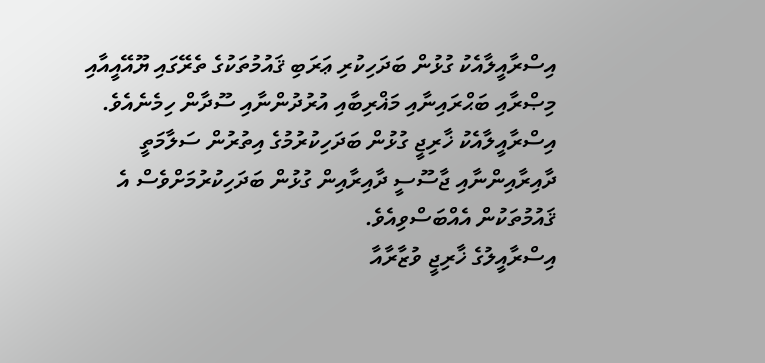އިސްރާއީލާއެކު ގުޅުން ބަދަހިކުރި ޢަރަބި ޤައުމުތަކުގެ ތެރޭގައި ޔޫއޭއީއާއި މިޞްރާއި ބަޙްރައިނާއި މަޣްރިބާއި އުރުދުންނާއި ސޫދާން ހިމެނެއެވެ. އިސްރާއީލާއެކު ޚާރިޖީ ގުޅުން ބަދަހިކުރުމުގެ އިތުރުން ސަލާމަތީ ދާއިރާއިންނާއި ޖާސޫސީ ދާއިރާއިން ގުޅުން ބަދަހިކުރުމަށްވެސް އެ ޤައުމުތަކުން އެއްބަސްވިއެވެ.
އިސްރާއީލުގެ ޚާރިޖީ ވުޒާރާއާ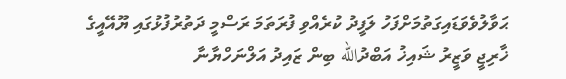ޙަވާލުވެވަޑައިގަތުމަށްފަހު ލަފީދު ކުރެއްވި ފުރަތަމަ ރަސްމީ ދަތުރުފުޅުގައި ޔޫއޭއީގެ ޚާރިޖީ ވަޒީރު ޝައިޚު އަބްދުالله ބިން ޒައިދު އަލްނަހްޔާނާ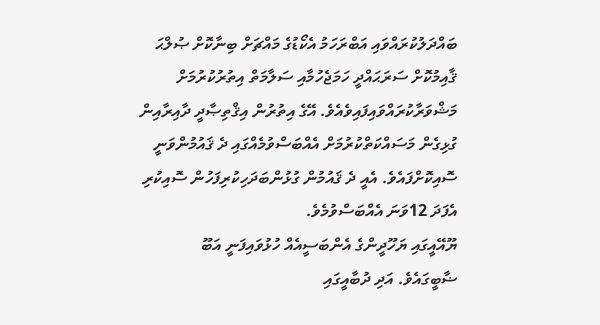ބައްދަލުކުރައްވައި އަބްރަހަމު އެކޯޑުގެ މައްޗަށް ބިނާކޮށް ޞުލްޙަ ޤާއިމުކޮށް ސަރަޙައްދީ ހަމަޖެހުމާއި ސަލާމަތް އިތުރުކުރުމަށް މަޝްވަރާކުރައްވައިފައިވެއެވެ. އޭގެ އިތުރުން އިޤްތިޞާދީ ދާއިރާއިން ގުޅިގެން މަސައްކަތްކުރުމަށް އެއްބަސްވުމެއްގައި ދެ ޤައުމުންވަނީ ސޮއިކޮށްފައެވެ. އެއީ ދެ ޤައުމުން ގުޅުންބަދަހިކުރިފަހުން ސޮއިކުރި އެފަދަ 12ވަނަ އެއްބަސްވުމެވެ.
ޔޫއޭއީގައި ޔަހޫދީންގެ އެންބަސީއެއް ހުޅުވައިފަނީ އަބޫ ޟާބީގައެވެ. އަދި ދުބާއީގައި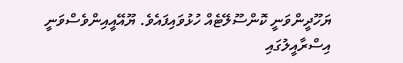ޔަހޫދީންވަނީ ކޮންސޫލޭޓެއް ހުޅުވައިފައެވެ. ޔޫއޭއީއިންވެސްވަނީ އިސްރާއީލުގައި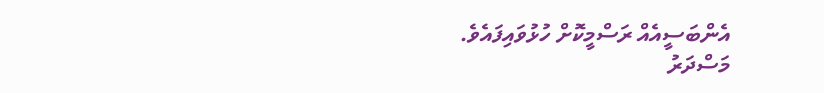އެންބަސީއެއް ރަސްމީކޮށް ހުޅުވައިފައެވެ.
މަސްދަރު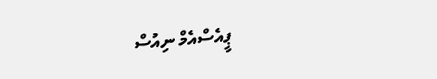ޕީއެސްއެމް ނިއުސް